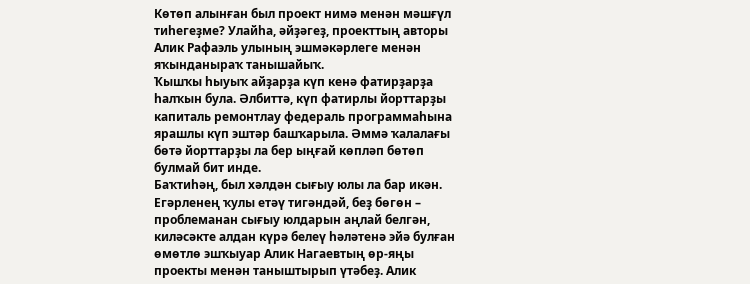Көтөп алынған был проект нимә менән мәшғүл тиһегеҙме? Улайһа, әйҙәгеҙ, проекттың авторы Алик Рафаэль улының эшмәкәрлеге менән яҡынданыраҡ танышайыҡ.
Ҡышҡы һыуыҡ айҙарҙа күп кенә фатирҙарҙа һалҡын була. Әлбиттә, күп фатирлы йорттарҙы капиталь ремонтлау федераль программаһына ярашлы күп эштәр башҡарыла. Әммә ҡалалағы бөтә йорттарҙы ла бер ыңғай көпләп бөтөп булмай бит инде.
Баҡтиһәң, был хәлдән сығыу юлы ла бар икән. Егәрленең ҡулы етәү тигәндәй, беҙ бөгөн – проблеманан сығыу юлдарын аңлай белгән, киләсәкте алдан күрә белеү һәләтенә эйә булған өмөтлө эшҡыуар Алик Нагаевтың өр-яңы проекты менән таныштырып үтәбеҙ. Алик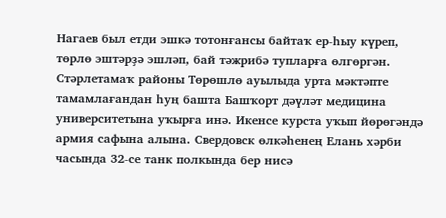Нагаев был етди эшкә тотонғансы байтаҡ ер-һыу күреп, төрлө эштәрҙә эшләп, бай тәжрибә тупларға өлгөргән. Стәрлетамаҡ районы Төрөшлө ауылыда урта мәктәпте тамамлағандан һуң башта Башҡорт дәүләт медицина университетына уҡырға инә. Икенсе курста уҡып йөрөгәндә армия сафына алына. Свердовск өлкәһенең Елань хәрби часында 32-се танк полкында бер нисә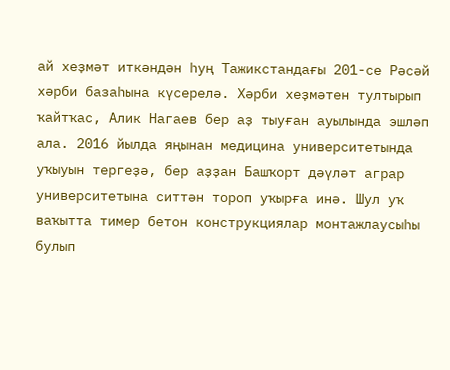ай хеҙмәт иткәндән һуң Тажикстандағы 201-се Рәсәй хәрби базаһына күсерелә. Хәрби хеҙмәтен тултырып ҡайтҡас, Алик Нагаев бер аҙ тыуған ауылында эшләп ала. 2016 йылда яңынан медицина университетында уҡыуын тергеҙә, бер аҙҙан Башҡорт дәүләт аграр университетына ситтән тороп уҡырға инә. Шул уҡ ваҡытта тимер бетон конструкциялар монтажлаусыһы булып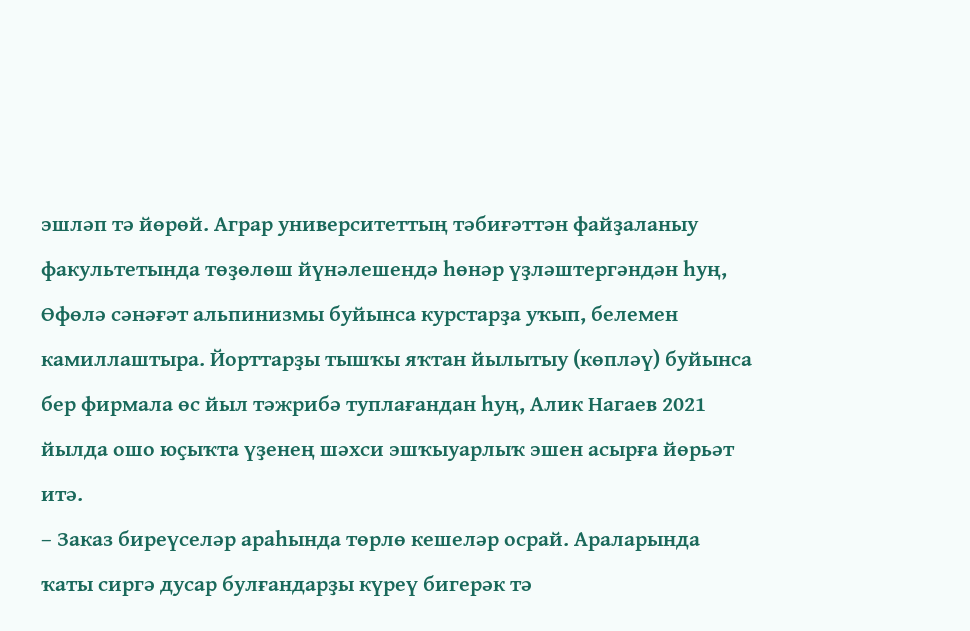эшләп тә йөрөй. Аграр университеттың тәбиғәттән файҙаланыу факультетында төҙөлөш йүнәлешендә һөнәр үҙләштергәндән һуң, Өфөлә сәнәғәт альпинизмы буйынса курстарҙа уҡып, белемен камиллаштыра. Йорттарҙы тышҡы яҡтан йылытыу (көпләү) буйынса бер фирмала өс йыл тәжрибә туплағандан һуң, Алик Нагаев 2021 йылда ошо юҫыҡта үҙенең шәхси эшҡыуарлыҡ эшен асырға йөрьәт итә.
– Заказ биреүселәр араһында төрлө кешеләр осрай. Араларында ҡаты сиргә дусар булғандарҙы күреү бигерәк тә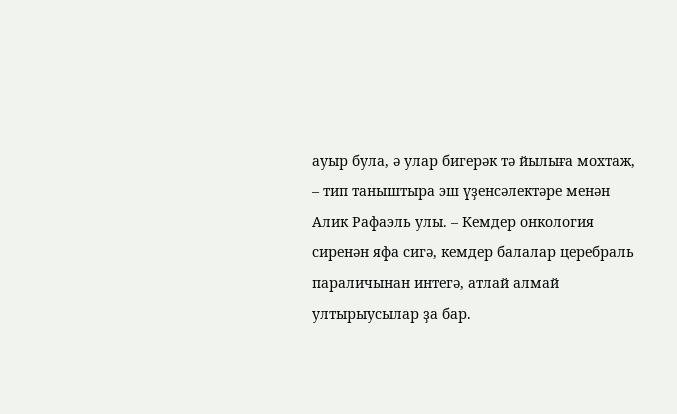ауыр була, ә улар бигерәк тә йылыға мохтаж, – тип таныштыра эш үҙенсәлектәре менән Алик Рафаэль улы. – Кемдер онкология сиренән яфа сигә, кемдер балалар церебраль параличынан интегә, атлай алмай ултырыусылар ҙа бар.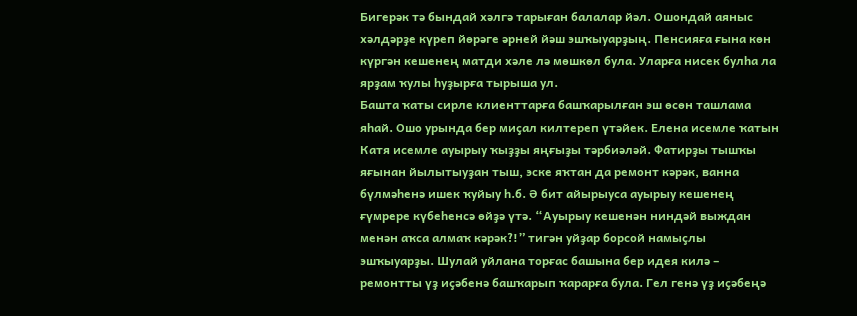Бигерәк тә бындай хәлгә тарыған балалар йәл. Ошондай аяныс хәлдәрҙе күреп йөрәге әрней йәш эшҡыуарҙың. Пенсияға ғына көн күргән кешенең матди хәле лә мөшкөл була. Уларға нисек булһа ла ярҙам ҡулы һуҙырға тырыша ул.
Башта ҡаты сирле клиенттарға башҡарылған эш өсөн ташлама яһай. Ошо урында бер миҫал килтереп үтәйек. Елена исемле ҡатын Катя исемле ауырыу ҡыҙҙы яңғыҙы тәрбиәләй. Фатирҙы тышҡы яғынан йылытыуҙан тыш, эске яҡтан да ремонт кәрәк, ванна бүлмәһенә ишек ҡуйыу һ.б. Ә бит айырыуса ауырыу кешенең ғүмрере күбеһенсә өйҙә үтә. “Ауырыу кешенән ниндәй выждан менән аҡса алмаҡ кәрәк?!” тигән уйҙар борсой намыҫлы эшҡыуарҙы. Шулай уйлана торғас башына бер идея килә – ремонтты үҙ иҫәбенә башҡарып ҡарарға була. Гел генә үҙ иҫәбеңә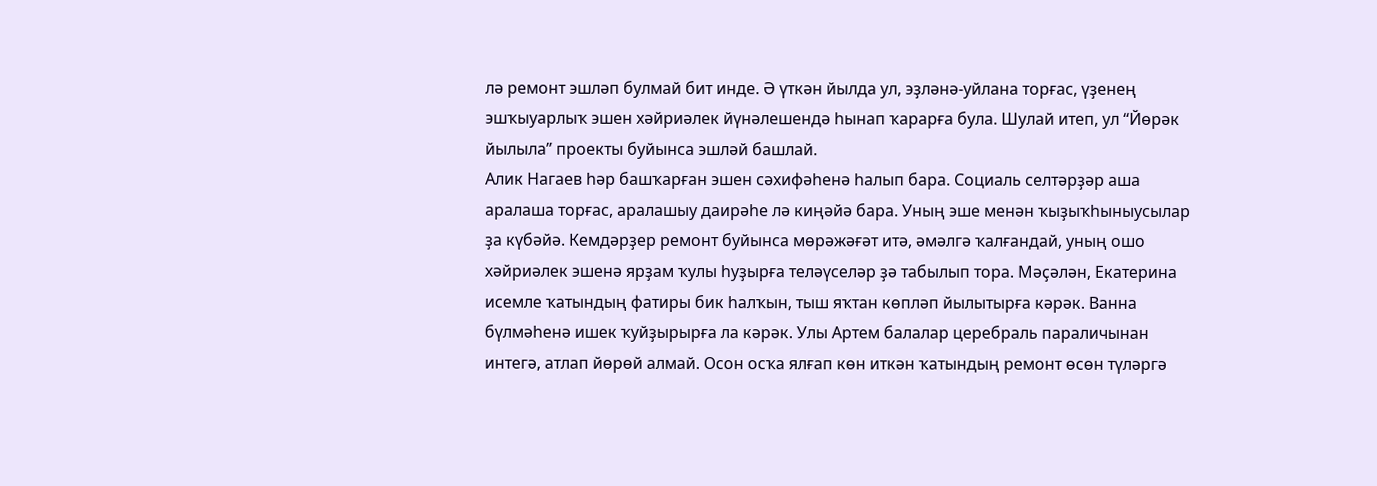лә ремонт эшләп булмай бит инде. Ә үткән йылда ул, эҙләнә-уйлана торғас, үҙенең эшҡыуарлыҡ эшен хәйриәлек йүнәлешендә һынап ҡарарға була. Шулай итеп, ул “Йөрәк йылыла” проекты буйынса эшләй башлай.
Алик Нагаев һәр башҡарған эшен сәхифәһенә һалып бара. Социаль селтәрҙәр аша аралаша торғас, аралашыу даирәһе лә киңәйә бара. Уның эше менән ҡыҙыҡһыныусылар ҙа күбәйә. Кемдәрҙер ремонт буйынса мөрәжәғәт итә, әмәлгә ҡалғандай, уның ошо хәйриәлек эшенә ярҙам ҡулы һуҙырға теләүселәр ҙә табылып тора. Мәҫәлән, Екатерина исемле ҡатындың фатиры бик һалҡын, тыш яҡтан көпләп йылытырға кәрәк. Ванна бүлмәһенә ишек ҡуйҙырырға ла кәрәк. Улы Артем балалар церебраль параличынан интегә, атлап йөрөй алмай. Осон осҡа ялғап көн иткән ҡатындың ремонт өсөн түләргә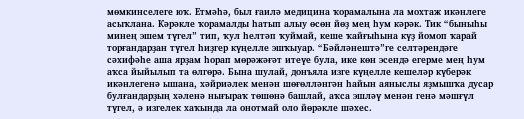мөмкинселеге юҡ. Етмәһә, был ғаилә медицина ҡорамалына ла мохтаж икәнлеге асыҡлана. Кәрәкле ҡорамалды һатып алыу өсөн йөҙ мең һум кәрәк. Тик “быныһы минең эшем түгел” тип, ҡул һелтәп ҡуймай, кеше ҡайғыһына күҙ йомоп ҡарай торғандарҙан түгел һиҙгер күңелле эшҡыуар. “Бәйләнештә”ге селтәрендәге сәхифәһе аша ярҙам һорап мөрәжәғәт итеүе була, ике көн эсендә егерме мең һум аҡса йыйылып та өлгөрә. Бына шулай, донъяла изге күңелле кешеләр күберәк икәнлегенә ышана, хәйриәлек менән шөғөлләнгән һайын аяныслы яҙмышҡа дусар булғандарҙың хәленә нығыраҡ төшөнә башлай, аҡса эшләү менән генә мәшғүл түгел, ә изгелек хаҡында ла онотмай оло йөрәкле шәхес.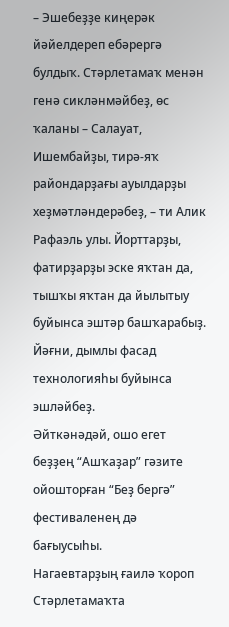– Эшебеҙҙе киңерәк йәйелдереп ебәрергә булдыҡ. Стәрлетамаҡ менән генә сикләнмәйбеҙ, өс ҡаланы – Салауат, Ишембайҙы, тирә-яҡ райондарҙағы ауылдарҙы хеҙмәтләндерәбеҙ, – ти Алик Рафаэль улы. Йорттарҙы, фатирҙарҙы эске яҡтан да, тышҡы яҡтан да йылытыу буйынса эштәр башҡарабыҙ. Йәғни, дымлы фасад технологияһы буйынса эшләйбеҙ.
Әйткәнәдәй, ошо егет беҙҙең “Ашҡаҙар” гәзите ойошторған “Беҙ бергә” фестиваленең дә бағыусыһы.
Нагаевтарҙың ғаилә ҡороп Стәрлетамаҡта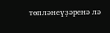төпләнеүҙәренә лә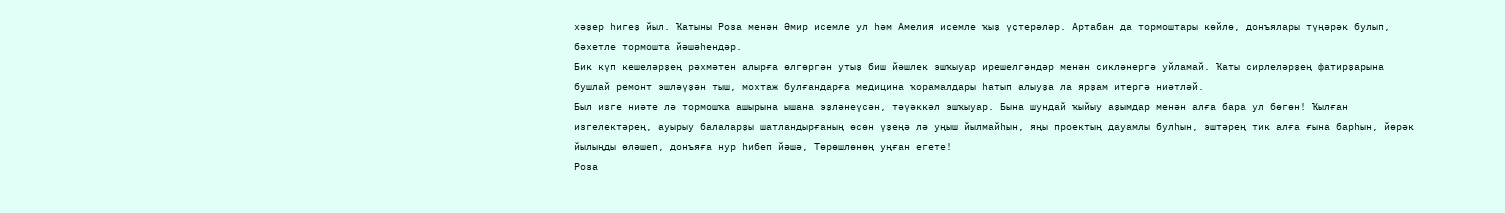хәҙер һигеҙ йыл. Ҡатыны Роза менән Әмир исемле ул һәм Амелия исемле ҡыҙ үҫтерәләр. Артабан да тормоштары көйлө, донъялары түңәрәк булып, бәхетле тормошта йәшәһендәр.
Бик күп кешеләрҙең рәхмәтен алырға өлгөргән утыҙ биш йәшлек эшҡыуар ирешелгәндәр менән сикләнергә уйламай. Ҡаты сирлеләрҙең фатирҙарына бушлай ремонт эшләүҙән тыш, мохтаж булғандарға медицина ҡорамалдары һатып алыуҙа ла ярҙам итергә ниәтләй.
Был изге ниәте лә тормошҡа ашырына ышана эҙләнеүсән, тәүәккәл эшҡыуар. Бына шундай ҡыйыу аҙымдар менән алға бара ул бөгөн! Ҡылған изгелектәрең, ауырыу балаларҙы шатландырғаның өсөн үҙеңә лә уңыш йылмайһын, яңы проектың дауамлы булһын, эштәрең тик алға ғына барһын, йөрәк йылыңды өләшеп, донъяға нур һибеп йәшә, Төрөшлөнөң уңған егете!
Роза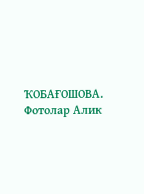ҠОБАҒОШОВА.
Фотолар Алик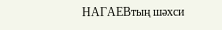НАГАЕВтың шәхси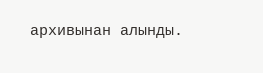архивынан алынды.